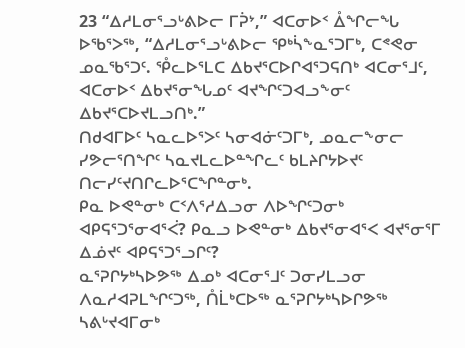23 “ᐃᓱᒪᓂᕐᓗᒡᕕᐅᓕ ᒥᕉᔾ,” ᐊᑕᓂᐅᑉ ᐂᖏᓕᖓ ᐅᖃᕐᐳᖅ, “ᐃᓱᒪᓂᕐᓗᒡᕕᐅᓕ ᕿᒃᓵᖕᓇᕐᑐᒥᒃ, ᑕᕝᕙᓂ ᓄᓇᖃᕐᑐᑦ. ᕾᓚᐅᕐᒪᑕ ᐃᑲᔪᕐᑕᐅᒋᐊᕐᑐᕋᑎᒃ ᐊᑕᓂᕐᒧᑦ, ᐊᑕᓂᐅᑉ ᐃᑲᔪᕐᓂᖓᓄᑦ ᐊᔪᖏᑦᑐᐊᓗᖕᓂᑦ ᐃᑲᔪᕐᑕᐅᔪᒪᓗᑎᒃ.”
ᑎᑯᐊᒥᐅᑦ ᓴᓇᓚᐅᕐᐳᑦ ᓴᓂᐊᓃᑦᑐᒥᒃ, ᓄᓇᓕᖕᓂᓕ ᓯᕗᓕᕐᑎᖏᑦ ᓴᓇᔪᒪᓚᐅᓐᖏᓚᑦ ᑲᒪᔨᒋᔭᐅᔪᑦ ᑎᓕᓯᑦᔪᑎᒋᓚᐅᕐᑕᖏᓐᓂᒃ.
ᑭᓇ ᐅᕙᓐᓂᒃ ᑕᑉᐱᕐᓱᐃᓗᓂ ᐱᐅᖏᑦᑐᓂᒃ ᐊᑭᕋᕐᑐᕐᓂᐊᕐᐹ? ᑭᓇᓗ ᐅᕙᓐᓂᒃ ᐃᑲᔪᕐᓂᐊᕐᐸ ᐊᔪᕐᓂᕐᒥ ᐃᓅᔪᑦ ᐊᑭᕋᕐᑐᕐᓗᒋᑦ?
ᓇᕐᕈᒋᔭᒃᓴᐅᕗᖅ ᐃᓄᒃ ᐊᑕᓂᕐᒧᑦ ᑐᓂᓯᒪᓗᓂ ᐱᓇᓱᐊᕈᒪᖏᑦᑐᖅ, ᑍᒫᒃᑕᐅᖅ ᓇᕐᕈᒋᔭᒃᓴᐅᒋᕗᖅ ᓴᕕᒡᔪᐊᒥᓂᒃ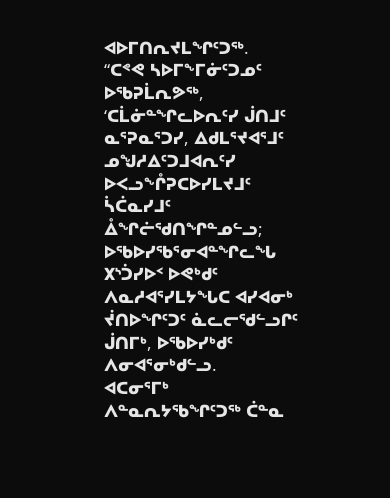ᐊᐅᒥᑎᕆᔪᒪᖏᑦᑐᖅ.
“ᑕᕝᕙ ᓴᐅᒥᖕᒥᓃᑦᑐᓄᑦ ᐅᖃᕈᒫᕆᕗᖅ, ‘ᑕᒫᓃᓐᖏᓚᐅᕆᑦᓯ ᒎᑎᒧᑦ ᓇᕐᕈᓇᕐᑐᓯ, ᐃᑯᒪᕐᔪᐊᕐᒧᑦ ᓄᖑᓱᐃᑦᑐᒧᐊᕆᑦᓯ ᐅᐸᓗᖕᒊᕈᑕᐅᓯᒪᔪᒧᑦ ᓵᑖᓇᓯᒧᑦ ᐂᖏᓖᖁᑎᖏᓐᓄᓪᓗ;
ᐅᖃᐅᓯᖃᕐᓂᐊᓐᖏᓚᖓ ᙭ᔅᑑᓯᐅᑉ ᐅᕙᒃᑯᑦ ᐱᓇᓱᐊᕐᓯᒪᔭᖓᑕ ᐊᓯᐊᓂᒃ ᔫᑎᐅᖏᑦᑐᑦ ᓈᓚᓕᖁᓪᓗᒋᑦ ᒎᑎᒥᒃ, ᐅᖃᐅᓯᒃᑯᑦ ᐱᓂᐊᕐᓂᒃᑯᓪᓗ.
ᐊᑕᓂᕐᒥᒃ ᐱᓐᓇᕆᔭᖃᖏᑦᑐᖅ ᑖᓐᓇ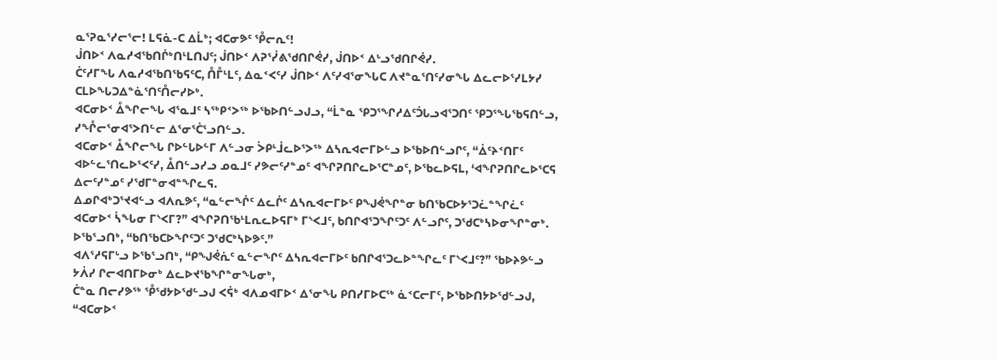ᓇᕐᕈᓇᕐᓯᓕᕐᓕ! ᒪᕋᓈ-ᑕ ᐃᒫᒃ; ᐊᑕᓂᕗᑦ ᕾᓕᕆᑦ!
ᒎᑎᐅᑉ ᐱᓇᓱᐊᖃᑎᒌᒃᑎᒻᒪᑎᒍᑦ; ᒎᑎᐅᑉ ᐱᕈᕐᓰᕕᖁᑎᒋᕚᓯ, ᒎᑎᐅᑉ ᐃᒡᓗᖁᑎᒋᕚᓯ.
ᑖᑦᓱᒥᖓ ᐱᓇᓱᐊᖃᑎᖃᕋᑦᑕ, ᑍᒤᒻᒪᑦ, ᐃᓇᑉᐸᑦᓯ ᒎᑎᐅᑉ ᐱᑦᓯᐊᕐᓂᖓᑕ ᐱᔪᓐᓇᕐᑎᑦᓯᓂᖓ ᐃᓚᓕᐅᕐᓯᒪᔭᓯ ᑕᒪᐅᖓᑐᐃᓐᓈᕐᑎᑦᑍᓕᓯᐅᒃ.
ᐊᑕᓂᐅᑉ ᐂᖏᓕᖓ ᐊᕐᓇᒧᑦ ᓴᖅᑭᑉᐳᖅ ᐅᖃᐅᑎᓪᓗᒍᓗ, “ᒫᓐᓇ ᕿᑐᕐᖏᓱᐃᑦᑑᒐᓗᐊᕐᑐᑎᑦ ᕿᑐᕐᖓᖃᕋᑎᓪᓗ, ᓯᖎᓕᕐᓂᐊᕐᐳᑎᓪᓕ ᐃᕐᓂᕐᑖᕐᓗᑎᓪᓗ.
ᐊᑕᓂᐅᑉ ᐂᖏᓕᖓ ᒋᐅᓪᒐᐅᓪᒥ ᐱᓪᓗᓂ ᐴᑭᒻᒨᓚᐅᕐᐳᖅ ᐃᓴᕆᐊᓕᒥᐅᓪᓗ ᐅᖃᐅᑎᓪᓗᒋᑦ, “ᐄᑦᔨᑉᑎᒥᑦ ᐊᐅᓪᓚᕐᑎᓚᐅᕐᐸᑦᓯ, ᐂᑎᓪᓗᓯᓗ ᓄᓇᒧᑦ ᓯᕗᓕᑦᓯᓐᓄᑦ ᐊᖏᕈᑎᒋᓚᐅᕐᑕᓐᓄᑦ, ᐅᖃᓚᐅᕋᒪ, ‘ᐊᖏᕈᑎᒋᓚᐅᕐᑕᕋ ᐃᓕᑦᓯᓐᓄᑦ ᓯᖁᒥᓐᓂᐊᓐᖏᓚᕋ.
ᐃᓄᒋᐊᒃᑐᕐᔪᐊᓪᓗ ᐊᐱᕆᕗᑦ, “ᓇᓪᓕᖐᑦ ᐃᓚᒌᑦ ᐃᓴᕆᐊᓕᒥᐅᑦ ᑭᖑᕚᖏᓐᓂ ᑲᑎᖃᑕᐅᔭᕐᑐᓛᓐᖏᓛᑦ ᐊᑕᓂᐅᑉ ᓵᖓᓂ ᒥᔅᐸᒥ?” ᐊᖏᕈᑎᖃᒻᒪᕆᓚᐅᕋᒥᒃ ᒥᔅᐸᒧᑦ, ᑲᑎᒋᐊᕐᑐᖏᑦᑐᑦ ᐱᓪᓗᒋᑦ, ᑐᖁᑕᒃᓴᐅᓂᖏᓐᓂᒃ. ᐅᖃᕐᓗᑎᒃ, “ᑲᑎᖃᑕᐅᖏᑦᑐᑦ ᑐᖁᑕᒃᓴᐅᕗᑦ.”
ᐊᐱᕐᓱᕋᒥᒡᓗ ᐅᖃᕐᓗᑎᒃ, “ᑭᖑᕚᕇᑦ ᓇᓪᓕᖏᑦ ᐃᓴᕆᐊᓕᒥᐅᑦ ᑲᑎᒋᐊᕐᑐᓚᐅᓐᖏᓚᑦ ᒥᔅᐸᒧᑦ?” ᖃᐅᔨᕗᓪᓗ ᔭᐲᓯ ᒋᓕᐊᑎᒥᐅᓂᒃ ᐃᓚᐅᔪᖃᖏᓐᓂᖓᓂᒃ,
ᑖᓐᓇ ᑎᓕᓯᕗᖅ ᕾᖁᔭᐅᖁᓪᓗᒍ ᐸᕌᒃ ᐊᐱᓄᐊᒥᐅᑉ ᐃᕐᓂᖓ ᑭᑎᓯᒥᐅᑕᖅ ᓈᑉᑕᓕᒥᑦ, ᐅᖃᐅᑎᔭᐅᖁᓪᓗᒍ, “ᐊᑕᓂᐅᑉ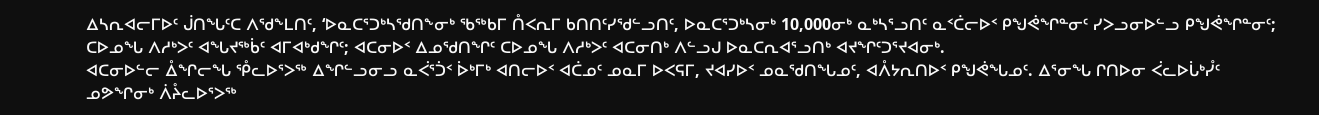ᐃᓴᕆᐊᓕᒥᐅᑦ ᒎᑎᖓᑦᑕ ᐱᖁᖕᒪᑎᑦ, ‘ᐅᓇᑕᕐᑐᒃᓴᖁᑎᖕᓂᒃ ᖃᖅᑲᒥ ᑍᐸᕆᒥ ᑲᑎᑎᑦᓯᖁᓪᓗᑎᑦ, ᐅᓇᑕᕐᑐᒃᓴᓂᒃ 10,000ᓂᒃ ᓇᒃᓴᕐᓗᑎᑦ ᓇᑉᑖᓕᐅᑉ ᑭᖑᕚᖏᓐᓂᑦ ᓯᐳᓗᓂᐅᓪᓗ ᑭᖑᕚᖏᓐᓂᑦ;
ᑕᐅᓄᖓ ᐱᓱᒃᐳᑦ ᐊᖓᔪᖅᑳᑦ ᐊᒥᐊᒃᑯᖏᑦ; ᐊᑕᓂᐅᑉ ᐃᓄᖁᑎᖏᑦ ᑕᐅᓄᖓ ᐱᓱᒃᐳᑦ ᐊᑕᓂᑎᒃ ᐱᓪᓗᒍ ᐅᓇᑕᕆᐊᕐᓗᑎᒃ ᐊᔪᖏᑦᑐᕐᔪᐊᓂᒃ.
ᐊᑕᓂᐅᓪᓕ ᐂᖏᓕᖓ ᕾᓚᐅᕐᐳᖅ ᐃᖏᓪᓗᓂᓗ ᓇᐹᕐᑑᑉ ᐆᒃᒥᒃ ᐊᑎᓕᐅᑉ ᐊᑖᓄᑦ ᓄᓇᒥ ᐅᐸᕋᒥ, ᔪᐊᓯᐅᑉ ᓄᓇᖁᑎᖓᓄᑦ, ᐊᐰᔭᕆᑎᐅᑉ ᑭᖑᕚᖓᓄᑦ. ᐃᕐᓂᖓ ᒋᑎᐅᓂ ᐹᓚᐅᒑᒃᓮᑦ ᓄᕗᖏᓂᒃ ᐲᔧᓚᐅᕐᐳᖅ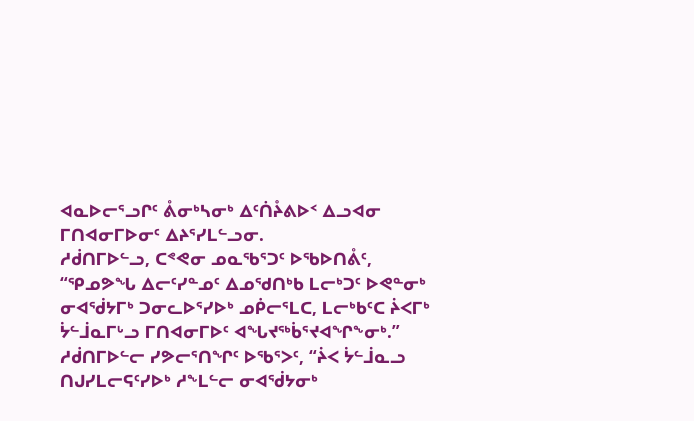ᐊᓇᐅᓕᕐᓗᒋᑦ ᕔᓂᒃᓴᓂᒃ ᐃᑦᑏᔧᕕᐅᑉ ᐃᓗᐊᓂ ᒥᑎᐊᓂᒥᐅᓂᑦ ᐃᔨᕐᓯᒪᓪᓗᓂ.
ᓱᑰᑎᒥᐅᓪᓗ, ᑕᕝᕙᓂ ᓄᓇᖃᕐᑐᑦ ᐅᖃᐅᑎᕔᑦ, “ᕿᓄᕗᖓ ᐃᓕᑦᓯᓐᓄᑦ ᐃᓄᖁᑎᒃᑲ ᒪᓕᒃᑐᑦ ᐅᕙᓐᓂᒃ ᓂᐊᖂᔭᒥᒃ ᑐᓂᓚᐅᕐᓯᐅᒃ ᓄᑮᓕᕐᒪᑕ, ᒪᓕᒃᑲᑦᑕ ᔩᐸᒥᒃ ᔮᓪᒨᓇᒥᒡᓗ ᒥᑎᐊᓂᒥᐅᑦ ᐊᖓᔪᖅᑳᕐᔪᐊᖏᖕᓂᒃ.”
ᓱᑰᑎᒥᐅᓪᓕ ᓯᕗᓕᕐᑎᖏᑦ ᐅᖃᕐᐳᑦ, “ᔩᐸ ᔮᓪᒨᓇᓗ ᑎᒍᓯᒪᓕᕋᑦᓯᐅᒃ ᓱᖕᒪᓪᓕ ᓂᐊᖂᔭᓂᒃ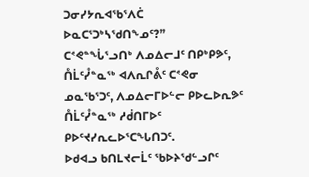ᑐᓂᓯᔭᕆᐊᖃᕐᐱᑖ ᐅᓇᑕᕐᑐᒃᓴᖁᑎᖕᓄᑦ?”
ᑕᕝᕙᓐᖔᕐᓗᑎᒃ ᐱᓄᐃᓕᒧᑦ ᑎᑭᒃᑭᕗᑦ, ᑍᒫᑦᓮᓐᓇᖅ ᐊᐱᕆᒋᕔᑦ ᑕᕝᕙᓂ ᓄᓇᖃᕐᑐᑦ, ᐱᓄᐃᓕᒥᐅᓪᓕ ᑭᐅᓚᐅᕆᕗᑦ ᑍᒫᑦᓮᓐᓇᖅ ᓱᑰᑎᒥᐅᑦ ᑭᐅᑦᔪᓯᕆᓚᐅᕐᑕᖓᑎᑐᑦ.
ᐅᑯᐊᓗ ᑲᑎᒪᔪᓕᒫᑦ ᖃᐅᔨᖁᓪᓗᒋᑦ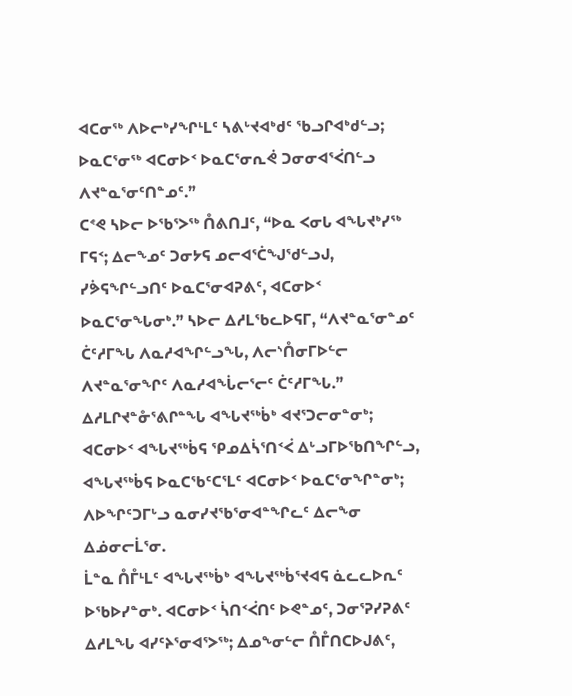ᐊᑕᓂᖅ ᐱᐅᓕᒃᓯᖏᒻᒪᑦ ᓴᕕᒡᔪᐊᒃᑯᑦ ᖃᓗᒋᐊᒃᑯᓪᓗ; ᐅᓇᑕᕐᓂᖅ ᐊᑕᓂᐅᑉ ᐅᓇᑕᕐᓂᕆᕚ ᑐᓂᓂᐊᕐᐹᑎᓪᓗ ᐱᔪᓐᓇᕐᓂᑦᑎᓐᓄᑦ.”
ᑕᕝᕙ ᓴᐅᓕ ᐅᖃᕐᐳᖅ ᑍᕕᑎᒧᑦ, “ᐅᓇ ᐸᓂᒐ ᐊᖓᔪᒃᓯᖅ ᒥᕋᑉ; ᐃᓕᖕᓄᑦ ᑐᓂᔭᕋ ᓄᓕᐊᕐᑖᖑᖁᓪᓗᒍ, ᓯᕘᕋᖏᓪᓗᑎᑦ ᐅᓇᑕᕐᓂᐊᕈᕕᑦ, ᐊᑕᓂᐅᑉ ᐅᓇᑕᕐᓂᖓᓂᒃ.” ᓴᐅᓕ ᐃᓱᒪᖃᓚᐅᕋᒥ, “ᐱᔪᓐᓇᕐᓂᓐᓄᑦ ᑖᑦᓱᒥᖓ ᐱᓇᓱᐊᖏᓪᓗᖓ, ᐱᓕᔅᑍᓂᒥᐅᓪᓕ ᐱᔪᓐᓇᕐᓂᖏᑦ ᐱᓇᓱᐊᖔᓕᕐᓕᑦ ᑖᑦᓱᒥᖓ.”
ᐃᓱᒪᒋᔪᓐᓁᕐᕕᒋᓐᖓ ᐊᖓᔪᖅᑳᒃ ᐊᔪᕐᑐᓕᓂᓐᓂᒃ; ᐊᑕᓂᐅᑉ ᐊᖓᔪᖅᑳᕋ ᕿᓄᐃᓵᕐᑎᑉᐹ ᐃᒡᓗᒥᐅᖃᑎᖏᓪᓗ, ᐊᖓᔪᖅᑳᕋ ᐅᓇᑕᖃᑦᑕᕐᒪᑦ ᐊᑕᓂᐅᑉ ᐅᓇᑕᕐᓂᖏᓐᓂᒃ; ᐱᐅᖏᑦᑐᒥᒡᓗ ᓇᓂᓯᔪᖃᕐᓂᐊᓐᖏᓚᑦ ᐃᓕᖕᓂ ᐃᓅᓂᓕᒫᕐᓂ.
ᒫᓐᓇ ᑍᒤᒻᒪᑦ ᐊᖓᔪᖅᑳᒃ ᐊᖓᔪᖅᑳᕐᔪᐊᕋ ᓈᓚᓚᐅᕆᑦ ᐅᖃᐅᓯᓐᓂᒃ. ᐊᑕᓂᐅᑉ ᓵᑎᑉᐹᑎᑦ ᐅᕙᓐᓄᑦ, ᑐᓂᕐᕈᓯᕈᕕᑦ ᐃᓱᒪᖓ ᐊᓯᑦᔨᕐᓂᐊᕐᐳᖅ; ᐃᓄᖕᓂᓪᓕ ᑍᒤᑎᑕᐅᒍᕕᑦ,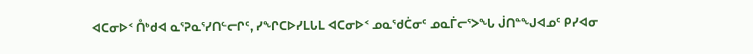ᐊᑕᓂᐅᑉ ᑍᒃᑯᐊ ᓇᕐᕈᓇᕐᓯᑎᓪᓕᒋᑦ, ᓯᖏᑕᐅᓯᒪᒐᒪ ᐊᑕᓂᐅᑉ ᓄᓇᖁᑖᓂᑦ ᓄᓇᒦᓕᕐᐳᖓ ᒎᑎᓐᖑᐊᓄᑦ ᑭᓯᐊᓂ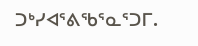ᑐᒃᓯᐊᕐᕕᖃᕐᓇᕐᑐᒥ.